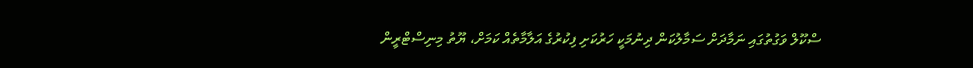ސްކޫލް ވަގުތުގައި ނަމާދަށް ސަމާލުކަން ދިނުމަކީ ހަރުކަށި ފިކުރުގެ އަލާމާތެއް ކަމަށް، ޔޫތު މިނިސްޓްރީން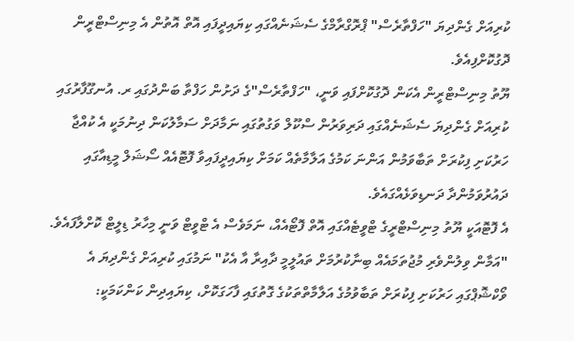ކުރިއަށް ގެންދިޔަ "ހަފްތާރެސް" ޕްރޮގްރާމްގެ ސެޝަނެއްގައި ކިޔައިދީފައި އޮތް އޮތުން އެ މިނިސްޓްރީން ދޮގުކޮށްފިއެވެ.
ޔޫތު މިނިސްޓްރީން އެކަން ދޮގުކޮށްފައި ވަނީ، "ހަފްތާރެސް"ގެ ދަށުން ހަފްތާ ބަންދުގައި ރ. އުނގޫފާރުގައި ކުރިއަށް ގެންދިޔަ ސެޝަނެއްގައި ދަރިވަރުން ސްކޫލް ވަގުތުގައި ނަމާދަށް ސަމާލުކަން ދިނުމަކީ އެ ކުއްޖާ ހަރުކަށި ފިކުރަށް ތަބާވަމުން އަންނަ ކަމުގެ އަލާމާތެއް ކަމަށް ކިޔައިދީފައިވާ ފޮޓޮއެއް ސޯޝަލް މީޑިއާގައި ދައުރުވަމުންދާ ދަނޑިވަޅެއްގައެވެ.
އެ ފޮޓޮއަކީ ޔޫތު މިނިސްޓްރީގެ ޓްވީޓެއްގައި އޮތް ފޮޓޯއެއް، ނަމަވެސް އެ ޓްވީޓް ވަނީ މިހާރު ޑިލީޓް ކޮށްލާފައެވެ.
"އަމާން ވިލުންވެރި މުޖުތަމައެއް ބިނާކުރުމަށް ތައުލީމީ ދާއިރާ އާ އެކު" ނަމުގައި ކުރިއަށް ގެންދިޔަ އެ ވޯކްޝޮޕްގައި ހަރުކަށި ފިކުރަށް ތަބާވުމުގެ އަލާމާތްތަކުގެ ގޮތުގައި ފާހަގަކޮށް، ކިޔައިދިން ކަންކަމަކީ: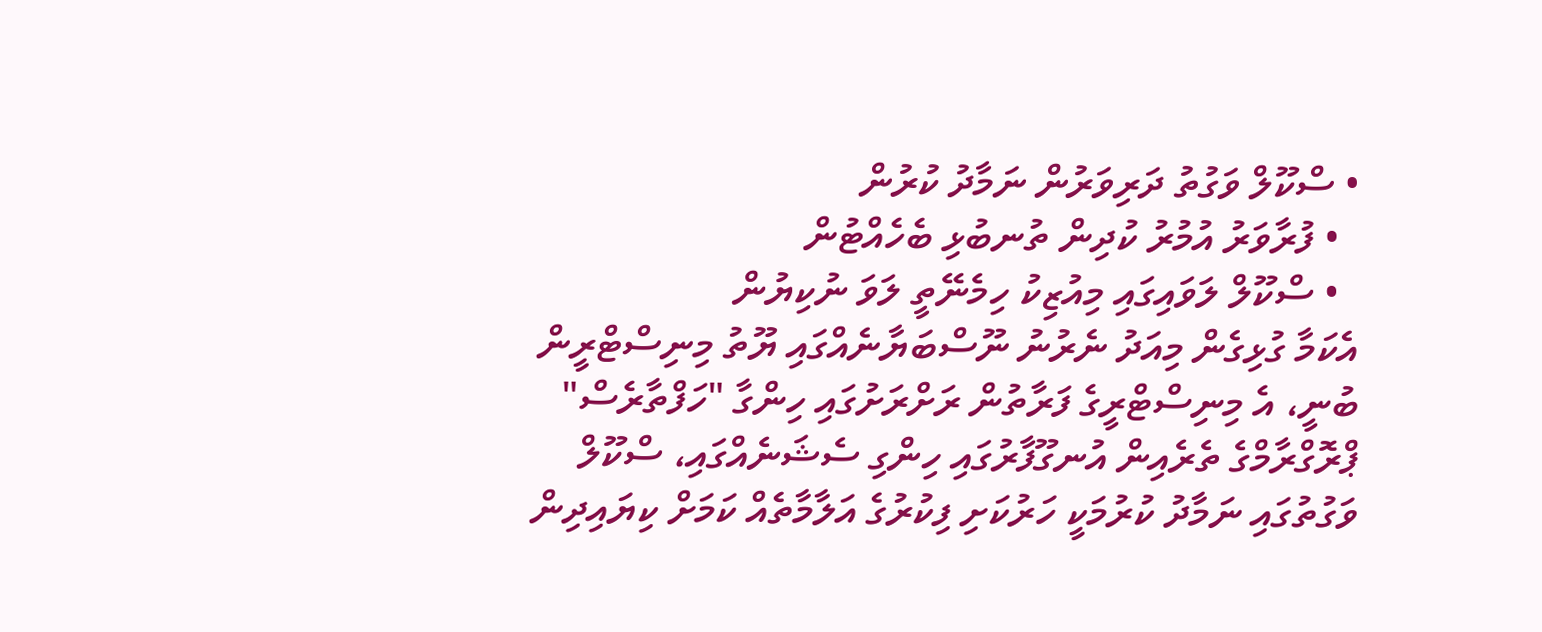• ސްކޫލް ވަގުތު ދަރިވަރުން ނަމާދު ކުރުން
  • ފުރާވަރު އުމުރު ކުދިން ތުނބުޅި ބެހެއްޓުން
  • ސްކޫލް ލަވައިގައި މިއުޒިކު ހިމެނޭތީ ލަވަ ނުކިޔުން
އެކަމާ ގުޅިގެން މިއަދު ނެރުނު ނޫސްބަޔާނެއްގައި ޔޫތު މިނިސްޓްރީން ބުނީ، އެ މިނިސްޓްރީގެ ފަރާތުން ރަށްރަށުގައި ހިންގާ "ހަފްތާރެސް" ޕްރޮގްރާމްގެ ތެރެއިން އުނގޫފާރުގައި ހިންގި ސެޝަނެއްގައި، ސްކޫލް ވަގުތުގައި ނަމާދު ކުރުމަކީ ހަރުކަށި ފިކުރުގެ އަލާމާތެއް ކަމަށް ކިޔައިދިން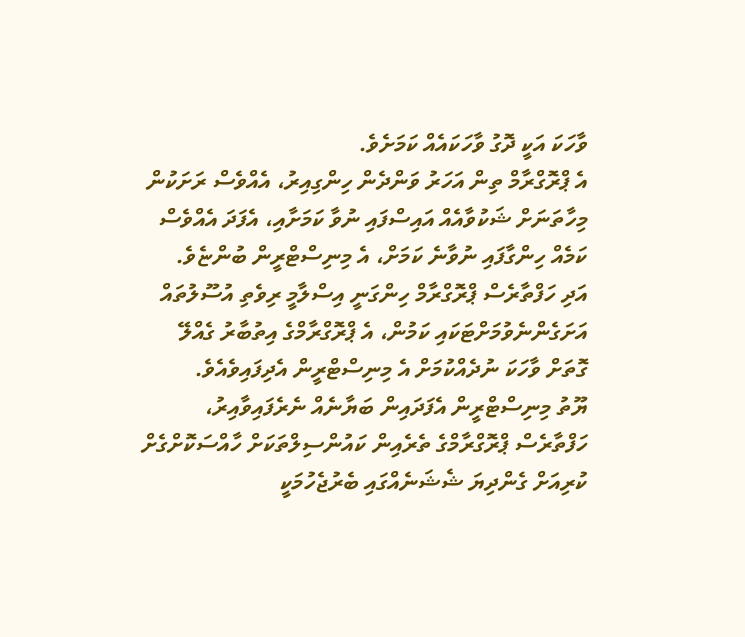ވާހަކަ އަކީ ދޮގު ވާހަކައެއް ކަމަށެވެ.
އެ ޕްރޮގްރާމް ތިން އަހަރު ވަންދެން ހިންގިއިރު، އެއްވެސް ރަށަކުން މިހާތަނަށް ޝަކުވާއެއް އައިސްފައި ނުވާ ކަމަށާއި، އެފަދަ އެއްވެސް ކަމެއް ހިންގާފައި ނުވާނެ ކަމަށް، އެ މިނިސްޓްރީން ބުންޏެވެ.
އަދި ހަފްތާރެސް ޕްރޮގްރާމް ހިންގަނީ އިސްލާމީ ރިވެތި އުސޫލުތައް އަށަގެންނެވުމަށްޓަކައި ކަމުން، އެ ޕްރޮގްރާމްގެ އިތުބާރު ގެއްލޭ ގޮތަށް ވާހަކަ ނުދެއްކުމަށް އެ މިނިސްޓްރީން އެދިފައިވެއެވެ.
ޔޫތު މިނިސްޓްރީން އެފަދައިން ބަޔާނެއް ނެރެފައިވާއިރު، ހަފްތާރެސް ޕްރޮގްރާމްގެ ތެރެއިން ކައުންސިލްތަކަށް ހާއްސަކޮށްގެށް ކުރިއަށް ގެންދިޔަ ޝެޝަނެއްގައި ބެރުޖެހުމަކީ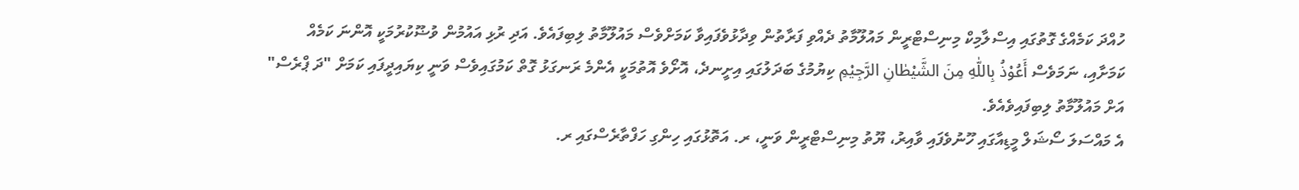ހުއްދަ ކަމެއްގެ ގޮތުގައި އިސްލާމިކް މިނިސްޓްރީން މައުލޫމާތު ދެއްވި ފަރާތުން ވިދާޅުވެފައިވާ ކަމަށްވެސް މައުލޫމާތު ލިބިފައެވެ. އަދި ރުޅި އައުމުން ވުޟޫކުރުމަކީ އޮންނަ ކަމެއް ކަމަށާއި، ނަމަވެސް أَعُوْذُ بِاللّٰهِ مِنَ الشَّيْطٰانِ الرَّجِيْمِ ކިޔުމުގެ ބަދަލުގައި އިށީނދެ، އޮށޯވެ އޮތުމަކީ އެންމެ ރަނގަޅު ގޮތް ކަމުގައިވެސް ވަނީ ކިޔައިދީފައި ކަމަށް "ދަ ޕްރެސް" އަށް މައުލޫމާތު ލިބިފައިވެއެވެ.
އެ މައްސަލަ ސޯޝަލް މީޑިއާގައި ހޫނުވެފައި ވާއިރު، ޔޫތު މިނިސްޓްރީން ވަނީ، ރ. އަތޮޅުގައި ހިންގި ހަފްތާރެސްގައި ރ.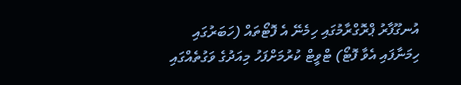އުނގޫފާރު ޕްރޮގްރާމުގައި ހިމެނޭ އެ ފޮޓޯތައް (ހަބަރުގައި ހިމަނާފައި އެވާ ފޮޓޯ) ޓްވީޓް ކުރުމަށްފަހު މިއަދުގެ ވަގުތެއްގައި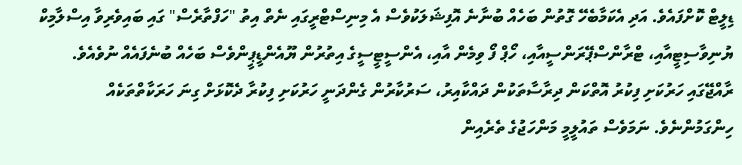ޑިލީޓް ކޮށްފައެވެ. އަދި އެކަމާބެހޭ ގޮތުން ބަހެއް ބުނާނެ އޮފިޝަލަކުވެސް އެ މިނިސްޓްރީގައި ނެތް އިތު "ހަފްތާރެސް" ގައި ބައިވެރިވާ އިސްލާމިކް ޔުނިވާސިޓީއާއި، ޓްރާންސްޕޭރަންސީއާއި، ހޯޕް ފޯ ވިމެން އާއި، އެންސީޓީސީގެ އިތުރުން ޔޫއެންޑީޕީންވެސް ބަހެއް ބުނެފައެއް ނުވެއެވެ.
ރާއްޖޭގައި ހަރުކަށި ފިކުރު އޮތްކަން ދިރާސާތަކުން ދައްކާއިރު، ސަރުކާރުން ގެންދަނީ ހަރުކަށި ފިކުރާ ދެކޮޅަށް ގިނަ ހަރަކާތްތަކެއް ހިންގަމުންނެވެ. ނަމަވެސް ތައުލީމީ މަންހަޖުގެ ތެރެއިން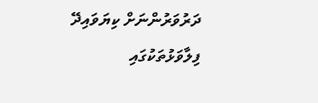ދަރުވަރުންނަށް ކިޔަވައިދޭ ފިލާވަޅުތަކުގައި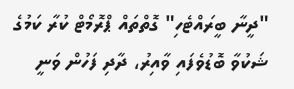"ދީނާ ބީރައްޓެހި" ގޮތްތައް ޕްރޮމޯޓް ކުރާ ކަމުގެ ޝަކުވާ ބޮޑުވެފައި ވާއިރު، ދާދި ފަހުން ވަނީ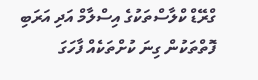ގްރޭޑް ކްލާސްތަކުގެ އިސްލާމް އަދި އަރަބި ފޮތްތަކުން ގިނަ ކުށްތަކެއް ފާހަގަ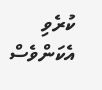ކުރެވި އެކަންވެސް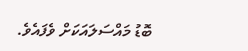ބޮޑު މައްސަލައަކަށް ވެފައެވެ.